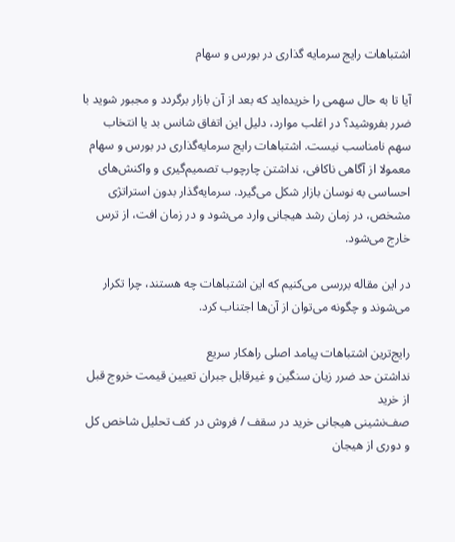اشتباهات رایج سرمایه گذاری در بورس و سهام

آیا تا به حال سهمی را خریده‌اید که بعد از آن بازار برگردد و مجبور شوید با ضرر بفروشید؟ در اغلب موارد، دلیل این اتفاق شانس بد یا انتخاب سهم نامناسب نیست. اشتباهات رایج سرمایه‌گذاری در بورس و سهام معمولا از آگاهی ناکافی، نداشتن چارچوب تصمیم‌گیری و واکنش‌های احساسی به نوسان بازار شکل می‌گیرد. سرمایه‌گذار بدون استراتژی مشخص، در زمان رشد هیجانی وارد می‌شود و در زمان افت، از ترس خارج می‌شود.

در این مقاله بررسی می‌کنیم که این اشتباهات چه هستند، چرا تکرار می‌شوند و چگونه می‌توان از آن‌ها اجتناب کرد.

رایج‌ترین اشتباهات پیامد اصلی راهکار سریع
نداشتن حد ضرر زیان سنگین و غیرقابل جبران تعیین قیمت خروج قبل از خرید
صف‌نشینی هیجانی خرید در سقف / فروش در کف تحلیل شاخص کل و دوری از هیجان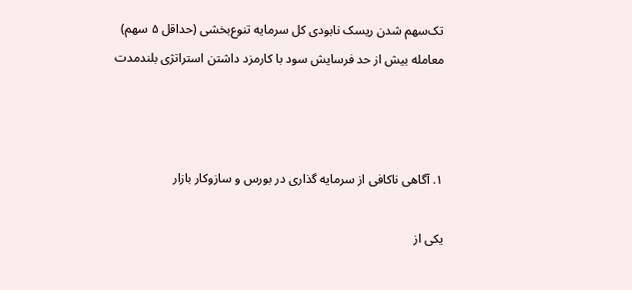تک‌سهم شدن ریسک نابودی کل سرمایه تنوع‌بخشی (حداقل ۵ سهم)
معامله بیش از حد فرسایش سود با کارمزد داشتن استراتژی بلندمدت



۱. آگاهی ناکافی از سرمایه گذاری در بورس و سازوکار بازار

یکی از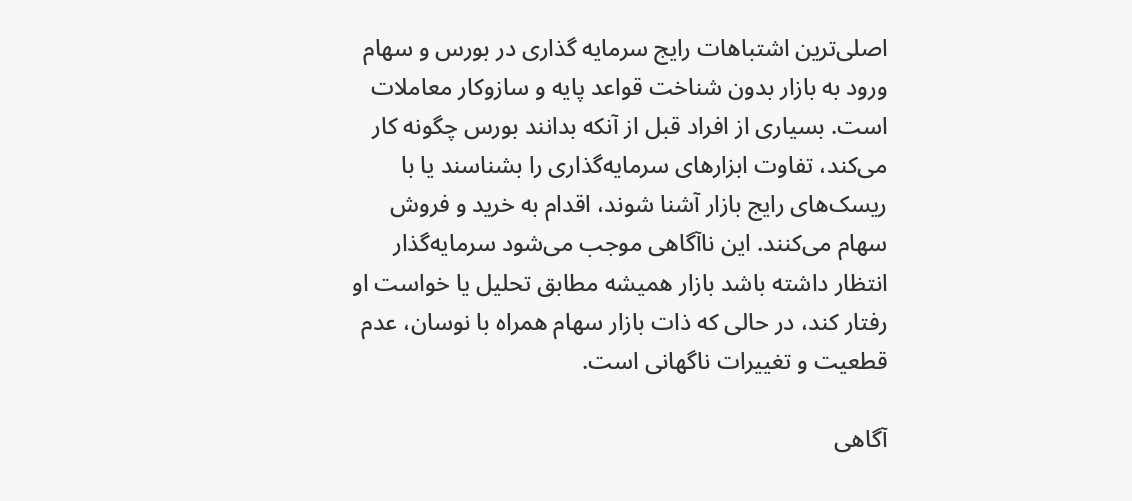اصلی‌ترین اشتباهات رایج سرمایه گذاری در بورس و سهام ورود به بازار بدون شناخت قواعد پایه و سازوکار معاملات است. بسیاری از افراد قبل از آنکه بدانند بورس چگونه کار می‌کند، تفاوت ابزارهای سرمایه‌گذاری را بشناسند یا با ریسک‌های رایج بازار آشنا شوند، اقدام به خرید و فروش سهام می‌کنند. این ناآگاهی موجب می‌شود سرمایه‌گذار انتظار داشته باشد بازار همیشه مطابق تحلیل یا خواست او رفتار کند، در حالی که ذات بازار سهام همراه با نوسان، عدم قطعیت و تغییرات ناگهانی است.

آگاهی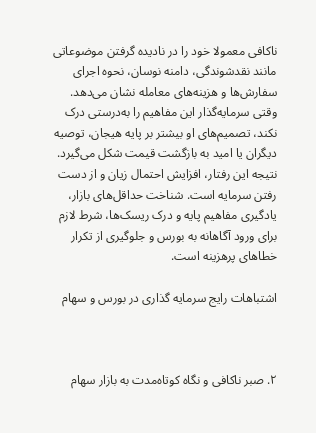ناکافی معمولا خود را در نادیده گرفتن موضوعاتی مانند نقدشوندگی، دامنه نوسان، نحوه اجرای سفارش‌ها و هزینه‌های معامله نشان می‌دهد. وقتی سرمایه‌گذار این مفاهیم را به‌درستی درک نکند، تصمیم‌های او بیشتر بر پایه هیجان، توصیه دیگران یا امید به بازگشت قیمت شکل می‌گیرد. نتیجه این رفتار، افزایش احتمال زیان و از دست رفتن سرمایه است. شناخت حداقل‌های بازار، یادگیری مفاهیم پایه و درک ریسک‌ها، شرط لازم برای ورود آگاهانه به بورس و جلوگیری از تکرار خطاهای پرهزینه است.

اشتباهات رایج سرمایه گذاری در بورس و سهام



۲. صبر ناکافی و نگاه کوتاه‌مدت به بازار سهام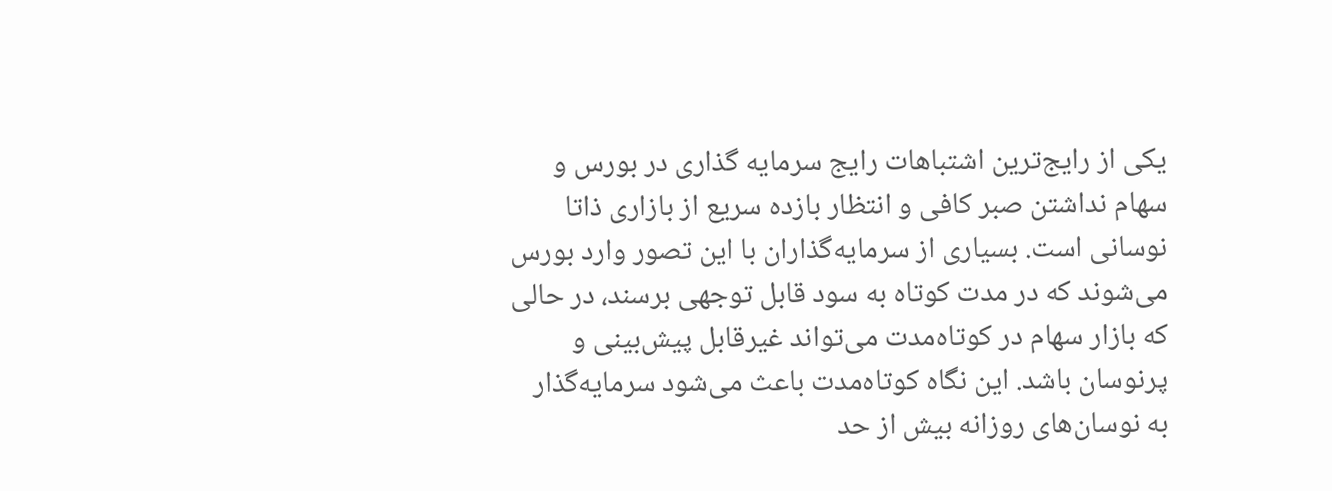یکی از رایج‌ترین اشتباهات رایج سرمایه گذاری در بورس و سهام نداشتن صبر کافی و انتظار بازده سریع از بازاری ذاتا نوسانی است. بسیاری از سرمایه‌گذاران با این تصور وارد بورس می‌شوند که در مدت کوتاه به سود قابل توجهی برسند، در حالی که بازار سهام در کوتاه‌مدت می‌تواند غیرقابل پیش‌بینی و پرنوسان باشد. این نگاه کوتاه‌مدت باعث می‌شود سرمایه‌گذار به نوسان‌های روزانه بیش از حد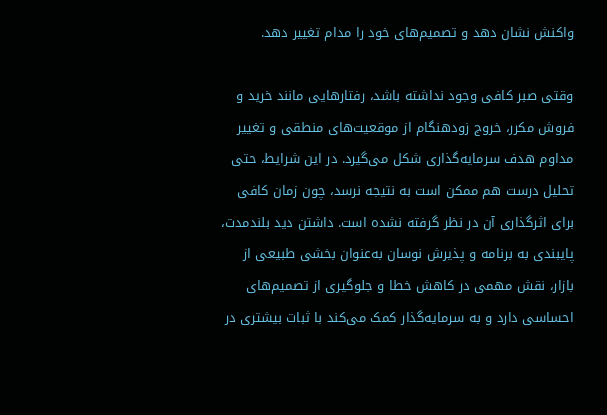واکنش نشان دهد و تصمیم‌های خود را مدام تغییر دهد.

وقتی صبر کافی وجود نداشته باشد، رفتارهایی مانند خرید و فروش مکرر، خروج زودهنگام از موقعیت‌های منطقی و تغییر مداوم هدف سرمایه‌گذاری شکل می‌گیرد. در این شرایط، حتی تحلیل درست هم ممکن است به نتیجه نرسد، چون زمان کافی برای اثرگذاری آن در نظر گرفته نشده است. داشتن دید بلندمدت، پایبندی به برنامه و پذیرش نوسان به‌عنوان بخشی طبیعی از بازار، نقش مهمی در کاهش خطا و جلوگیری از تصمیم‌های احساسی دارد و به سرمایه‌گذار کمک می‌کند با ثبات بیشتری در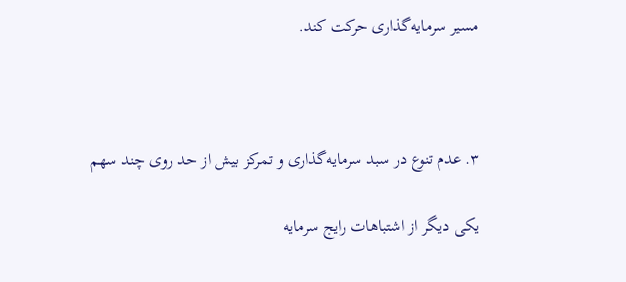مسیر سرمایه‌گذاری حرکت کند.



۳. عدم تنوع در سبد سرمایه‌گذاری و تمرکز بیش از حد روی چند سهم

یکی دیگر از اشتباهات رایج سرمایه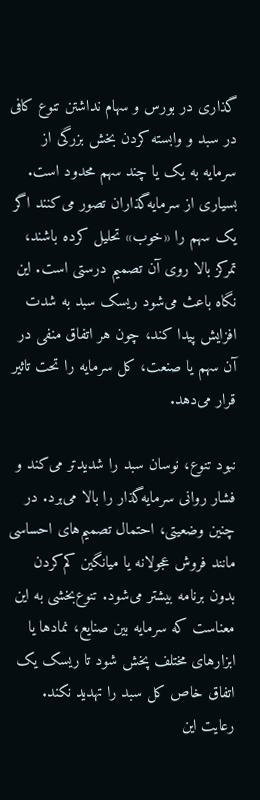گذاری در بورس و سهام نداشتن تنوع کافی در سبد و وابسته کردن بخش بزرگی از سرمایه به یک یا چند سهم محدود است. بسیاری از سرمایه‌گذاران تصور می‌کنند اگر یک سهم را «خوب» تحلیل کرده باشند، تمرکز بالا روی آن تصمیم درستی است. این نگاه باعث می‌شود ریسک سبد به شدت افزایش پیدا کند، چون هر اتفاق منفی در آن سهم یا صنعت، کل سرمایه را تحت‌ تاثیر قرار می‌دهد.

نبود تنوع، نوسان سبد را شدیدتر می‌کند و فشار روانی سرمایه‌گذار را بالا می‌برد. در چنین وضعیتی، احتمال تصمیم‌های احساسی مانند فروش عجولانه یا میانگین کم‌کردن بدون برنامه بیشتر می‌شود. تنوع‌بخشی به این معناست که سرمایه بین صنایع، نمادها یا ابزارهای مختلف پخش شود تا ریسک یک اتفاق خاص کل سبد را تهدید نکند. رعایت این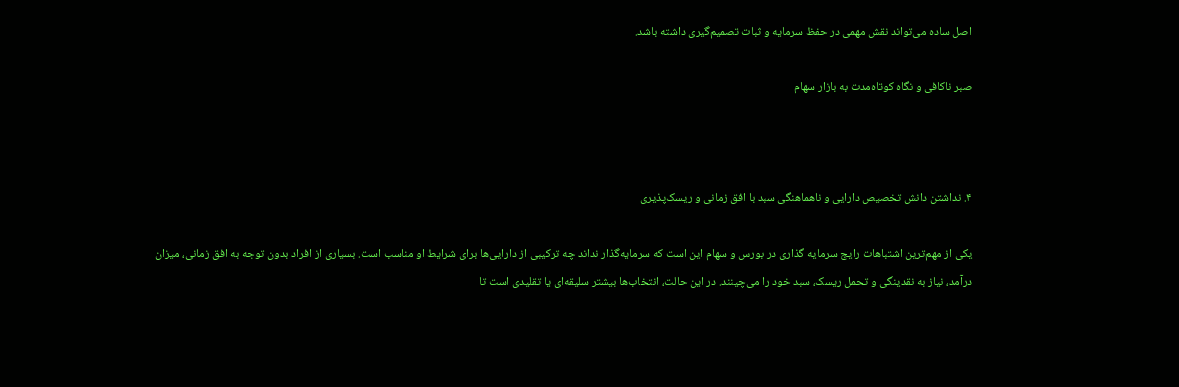اصل ساده می‌تواند نقش مهمی در حفظ سرمایه و ثبات تصمیم‌گیری داشته باشد.

صبر ناکافی و نگاه کوتاه‌مدت به بازار سهام



۴. نداشتن دانش تخصیص دارایی و ناهماهنگی سبد با افق زمانی و ریسک‌پذیری

یکی از مهم‌ترین اشتباهات رایج سرمایه گذاری در بورس و سهام این است که سرمایه‌گذار نداند چه ترکیبی از دارایی‌ها برای شرایط او مناسب است. بسیاری از افراد بدون توجه به افق زمانی، میزان درآمد، نیاز به نقدینگی و تحمل ریسک، سبد خود را می‌چینند. در این حالت، انتخاب‌ها بیشتر سلیقه‌ای یا تقلیدی است تا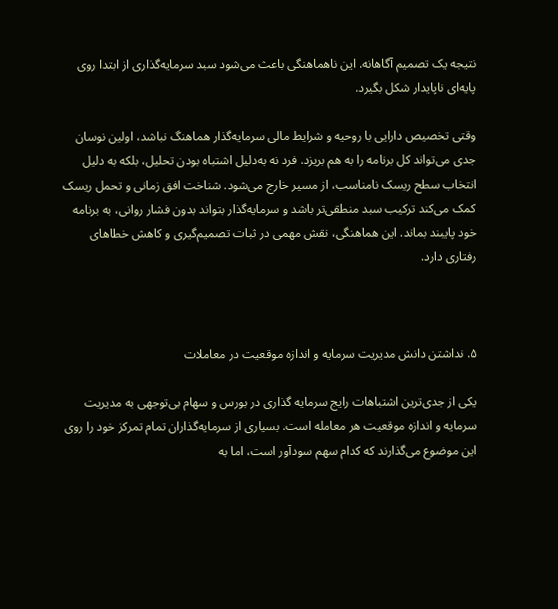نتیجه یک تصمیم آگاهانه. این ناهماهنگی باعث می‌شود سبد سرمایه‌گذاری از ابتدا روی پایه‌ای ناپایدار شکل بگیرد.

وقتی تخصیص دارایی با روحیه و شرایط مالی سرمایه‌گذار هماهنگ نباشد، اولین نوسان جدی می‌تواند کل برنامه را به هم بریزد. فرد نه به‌دلیل اشتباه بودن تحلیل، بلکه به دلیل انتخاب سطح ریسک نامناسب، از مسیر خارج می‌شود. شناخت افق زمانی و تحمل ریسک کمک می‌کند ترکیب سبد منطقی‌تر باشد و سرمایه‌گذار بتواند بدون فشار روانی، به برنامه خود پایبند بماند. این هماهنگی، نقش مهمی در ثبات تصمیم‌گیری و کاهش خطاهای رفتاری دارد.



۵. نداشتن دانش مدیریت سرمایه و اندازه موقعیت در معاملات

یکی از جدی‌ترین اشتباهات رایج سرمایه گذاری در بورس و سهام بی‌توجهی به مدیریت سرمایه و اندازه موقعیت هر معامله است. بسیاری از سرمایه‌گذاران تمام تمرکز خود را روی این موضوع می‌گذارند که کدام سهم سودآور است، اما به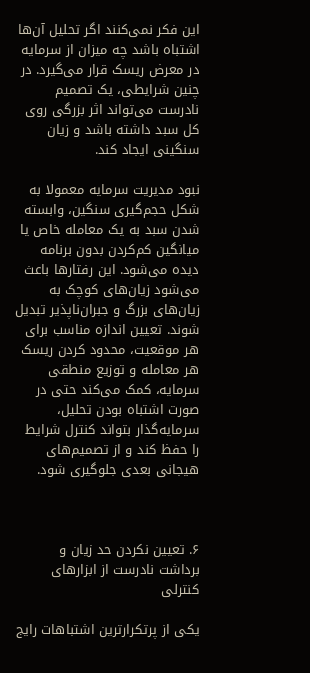این فکر نمی‌کنند اگر تحلیل آن‌ها اشتباه باشد چه میزان از سرمایه در معرض ریسک قرار می‌گیرد. در چنین شرایطی، یک تصمیم نادرست می‌تواند اثر بزرگی روی کل سبد داشته باشد و زیان سنگینی ایجاد کند.

نبود مدیریت سرمایه معمولا به شکل حجم‌گیری سنگین، وابسته شدن سبد به یک معامله خاص یا میانگین کم‌کردن بدون برنامه دیده می‌شود. این رفتارها باعث می‌شود زیان‌های کوچک به زیان‌های بزرگ و جبران‌ناپذیر تبدیل شوند. تعیین اندازه مناسب برای هر موقعیت، محدود کردن ریسک هر معامله و توزیع منطقی سرمایه، کمک می‌کند حتی در صورت اشتباه بودن تحلیل، سرمایه‌گذار بتواند کنترل شرایط را حفظ کند و از تصمیم‌های هیجانی بعدی جلوگیری شود.



۶. تعیین نکردن حد زیان و برداشت نادرست از ابزارهای کنترلی

یکی از پرتکرارترین اشتباهات رایج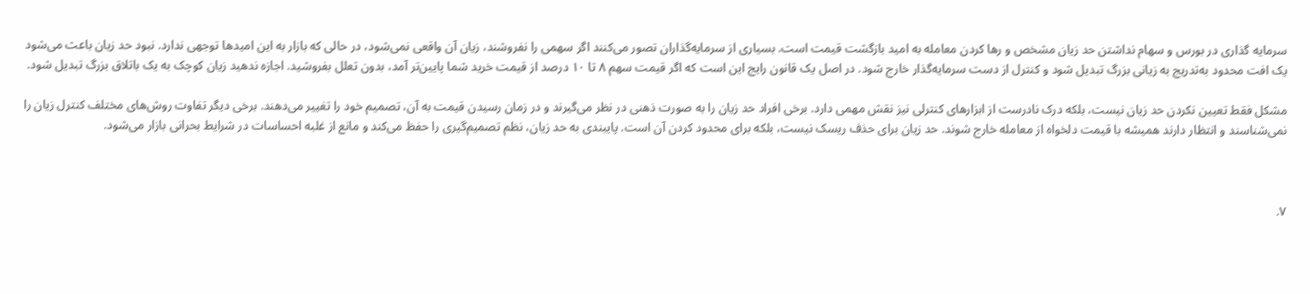سرمایه گذاری در بورس و سهام نداشتن حد زیان مشخص و رها کردن معامله به امید بازگشت قیمت است. بسیاری از سرمایه‌گذاران تصور می‌کنند اگر سهمی را نفروشند، زیان آن واقعی نمی‌شود، در حالی که بازار به این امیدها توجهی ندارد. نبود حد زیان باعث می‌شود یک افت محدود به‌تدریج به زیانی بزرگ تبدیل شود و کنترل از دست سرمایه‌گذار خارج شود. در اصل یک قانون رایج این است که اگر قیمت سهم ۸ تا ۱۰ درصد از قیمت خرید شما پایین‌تر آمد، بدون تعلل بفروشید. اجازه ندهید زیان کوچک به یک باتلاق بزرگ تبدیل شود.

مشکل فقط تعیین نکردن حد زیان نیست، بلکه درک نادرست از ابزارهای کنترلی نیز نقش مهمی دارد. برخی افراد حد زیان را به صورت ذهنی در نظر می‌گیرند و در زمان رسیدن قیمت به آن، تصمیم خود را تغییر می‌دهند. برخی دیگر تفاوت روش‌های مختلف کنترل زیان را نمی‌شناسند و انتظار دارند همیشه با قیمت دلخواه از معامله خارج شوند. حد زیان برای حذف ریسک نیست، بلکه برای محدود کردن آن است. پایبندی به حد زیان، نظم تصمیم‌گیری را حفظ می‌کند و مانع از غلبه احساسات در شرایط بحرانی بازار می‌شود.



۷.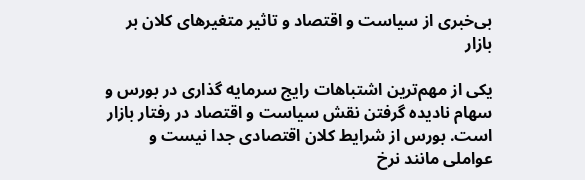بی‌خبری از سیاست و اقتصاد و تاثیر متغیرهای کلان بر بازار

یکی از مهم‌ترین اشتباهات رایج سرمایه گذاری در بورس و سهام نادیده گرفتن نقش سیاست و اقتصاد در رفتار بازار است. بورس از شرایط کلان اقتصادی جدا نیست و عواملی مانند نرخ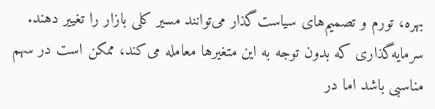بهره، تورم و تصمیم‌های سیاست‌گذار می‌توانند مسیر کلی بازار را تغییر دهند. سرمایه‌گذاری که بدون توجه به این متغیرها معامله می‌کند، ممکن است در سهم مناسبی باشد اما در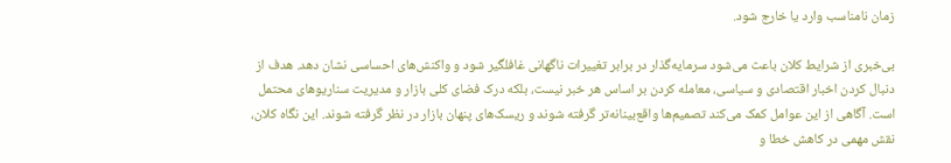زمان نامناسب وارد یا خارج شود.

بی‌خبری از شرایط کلان باعث می‌شود سرمایه‌گذار در برابر تغییرات ناگهانی غافلگیر شود و واکنش‌های احساسی نشان دهد. هدف از دنبال کردن اخبار اقتصادی و سیاسی، معامله کردن بر اساس هر خبر نیست، بلکه درک فضای کلی بازار و مدیریت سناریوهای محتمل است. آگاهی از این عوامل کمک می‌کند تصمیم‌ها واقع‌بینانه‌تر گرفته شوند و ریسک‌های پنهان بازار در نظر گرفته شوند. این نگاه کلان، نقش مهمی در کاهش خطا و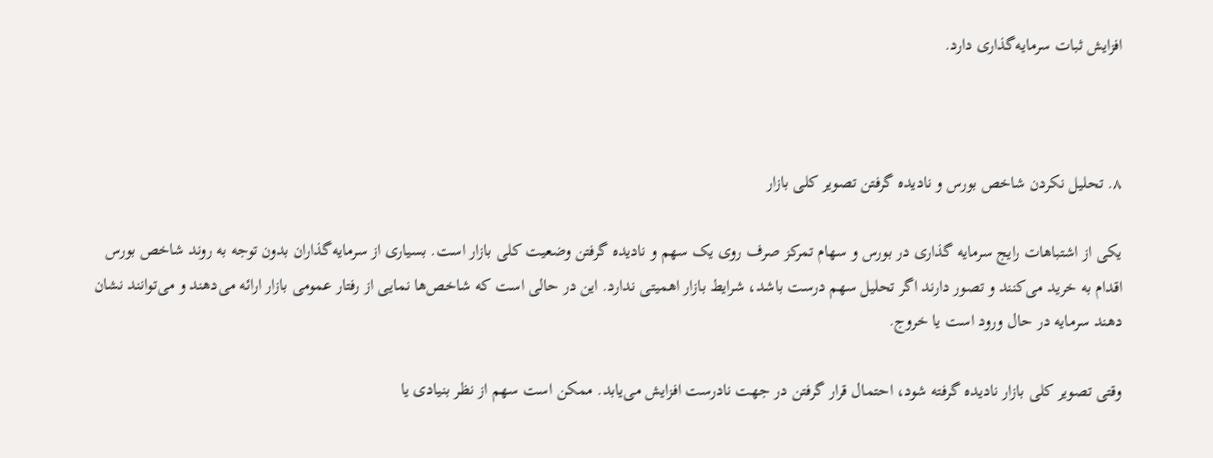افزایش ثبات سرمایه‌گذاری دارد.



۸. تحلیل نکردن شاخص بورس و نادیده گرفتن تصویر کلی بازار

یکی از اشتباهات رایج سرمایه گذاری در بورس و سهام تمرکز صرف روی یک سهم و نادیده گرفتن وضعیت کلی بازار است. بسیاری از سرمایه‌گذاران بدون توجه به روند شاخص بورس اقدام به خرید می‌کنند و تصور دارند اگر تحلیل سهم درست باشد، شرایط بازار اهمیتی ندارد. این در حالی است که شاخص‌ها نمایی از رفتار عمومی بازار ارائه می‌دهند و می‌توانند نشان دهند سرمایه در حال ورود است یا خروج.

وقتی تصویر کلی بازار نادیده گرفته شود، احتمال قرار گرفتن در جهت نادرست افزایش می‌یابد. ممکن است سهم از نظر بنیادی یا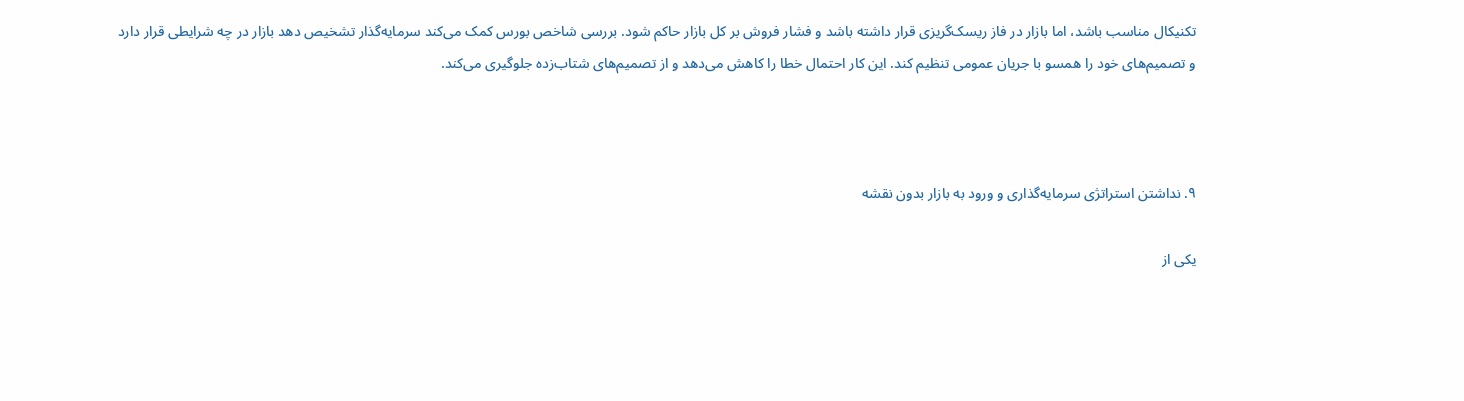تکنیکال مناسب باشد، اما بازار در فاز ریسک‌گریزی قرار داشته باشد و فشار فروش بر کل بازار حاکم شود. بررسی شاخص بورس کمک می‌کند سرمایه‌گذار تشخیص دهد بازار در چه شرایطی قرار دارد و تصمیم‌های خود را همسو با جریان عمومی تنظیم کند. این کار احتمال خطا را کاهش می‌دهد و از تصمیم‌های شتاب‌زده جلوگیری می‌کند.



۹. نداشتن استراتژی سرمایه‌گذاری و ورود به بازار بدون نقشه

یکی از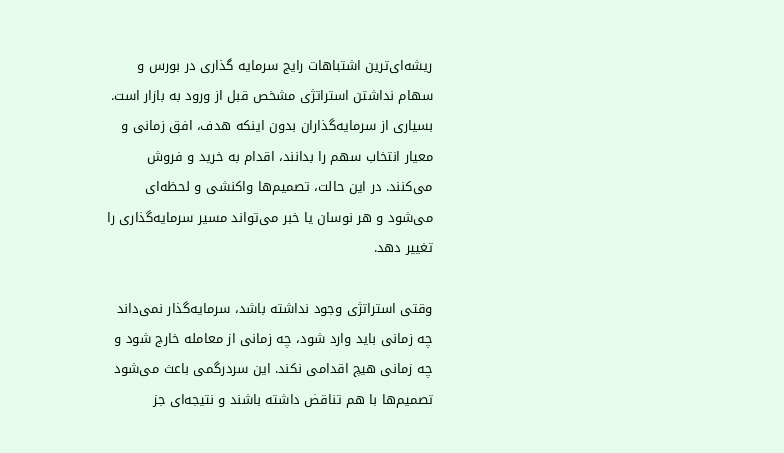ریشه‌ای‌ترین اشتباهات رایج سرمایه گذاری در بورس و سهام نداشتن استراتژی مشخص قبل از ورود به بازار است. بسیاری از سرمایه‌گذاران بدون اینکه هدف، افق زمانی و معیار انتخاب سهم را بدانند، اقدام به خرید و فروش می‌کنند. در این حالت، تصمیم‌ها واکنشی و لحظه‌ای می‌شود و هر نوسان یا خبر می‌تواند مسیر سرمایه‌گذاری را تغییر دهد.

وقتی استراتژی وجود نداشته باشد، سرمایه‌گذار نمی‌داند چه زمانی باید وارد شود، چه زمانی از معامله خارج شود و چه زمانی هیچ اقدامی نکند. این سردرگمی باعث می‌شود تصمیم‌ها با هم تناقض داشته باشند و نتیجه‌ای جز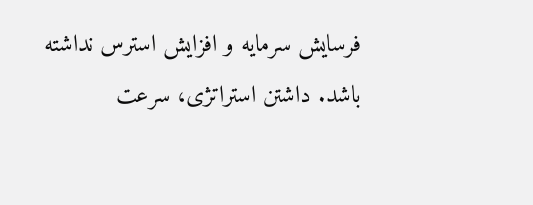فرسایش سرمایه و افزایش استرس نداشته باشد. داشتن استراتژی، سرعت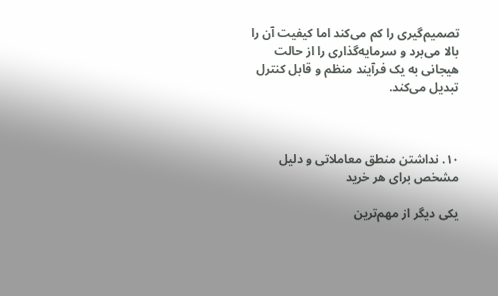تصمیم‌گیری را کم می‌کند اما کیفیت آن را بالا می‌برد و سرمایه‌گذاری را از حالت هیجانی به یک فرآیند منظم و قابل کنترل تبدیل می‌کند.



۱۰. نداشتن منطق معاملاتی و دلیل مشخص برای هر خرید

یکی دیگر از مهم‌ترین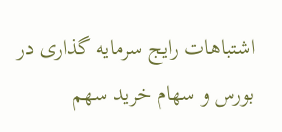اشتباهات رایج سرمایه گذاری در بورس و سهام خرید سهم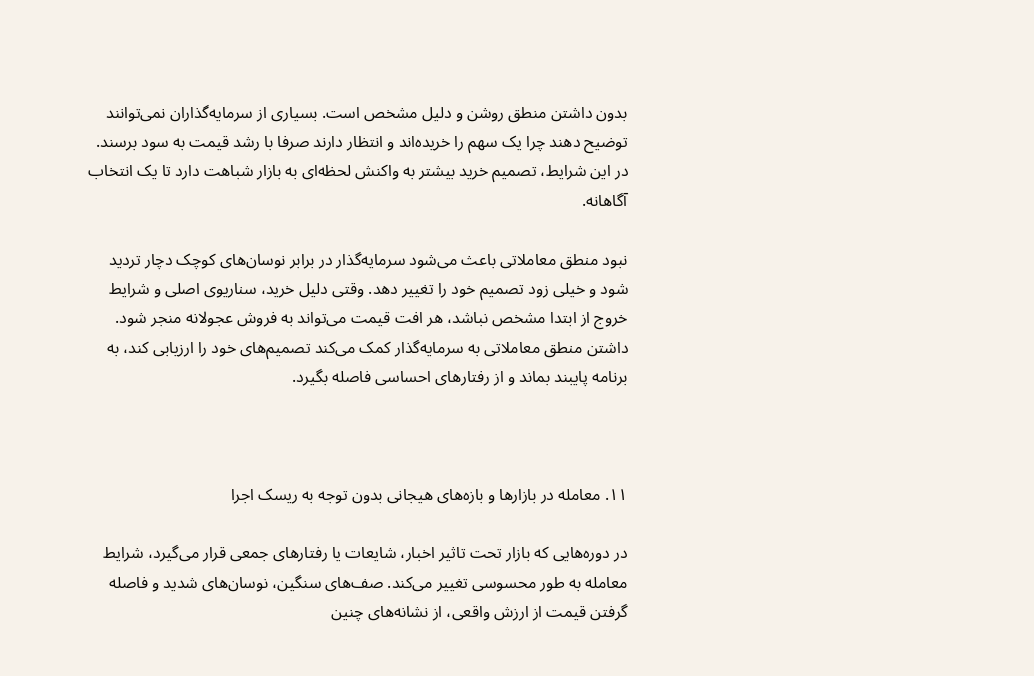بدون داشتن منطق روشن و دلیل مشخص است. بسیاری از سرمایه‌گذاران نمی‌توانند توضیح دهند چرا یک سهم را خریده‌اند و انتظار دارند صرفا با رشد قیمت به سود برسند. در این شرایط، تصمیم خرید بیشتر به واکنش لحظه‌ای به بازار شباهت دارد تا یک انتخاب آگاهانه.

نبود منطق معاملاتی باعث می‌شود سرمایه‌گذار در برابر نوسان‌های کوچک دچار تردید شود و خیلی زود تصمیم خود را تغییر دهد. وقتی دلیل خرید، سناریوی اصلی و شرایط خروج از ابتدا مشخص نباشد، هر افت قیمت می‌تواند به فروش عجولانه منجر شود. داشتن منطق معاملاتی به سرمایه‌گذار کمک می‌کند تصمیم‌های خود را ارزیابی کند، به برنامه پایبند بماند و از رفتارهای احساسی فاصله بگیرد.



۱۱. معامله در بازارها و بازه‌های هیجانی بدون توجه به ریسک اجرا

در دوره‌هایی که بازار تحت تاثیر اخبار، شایعات یا رفتارهای جمعی قرار می‌گیرد، شرایط معامله به طور محسوسی تغییر می‌کند. صف‌های سنگین، نوسان‌های شدید و فاصله گرفتن قیمت از ارزش واقعی، از نشانه‌های چنین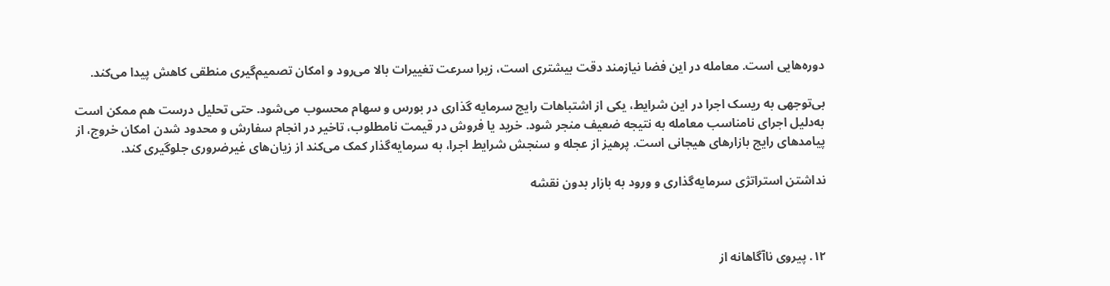دوره‌هایی است. معامله در این فضا نیازمند دقت بیشتری است، زیرا سرعت تغییرات بالا می‌رود و امکان تصمیم‌گیری منطقی کاهش پیدا می‌کند.

بی‌توجهی به ریسک اجرا در این شرایط، یکی از اشتباهات رایج سرمایه گذاری در بورس و سهام محسوب می‌شود. حتی تحلیل درست هم ممکن است به‌دلیل اجرای نامناسب معامله به نتیجه ضعیف منجر شود. خرید یا فروش در قیمت نامطلوب، تاخیر در انجام سفارش و محدود شدن امکان خروج، از پیامدهای رایج بازارهای هیجانی است. پرهیز از عجله و سنجش شرایط اجرا، به سرمایه‌گذار کمک می‌کند از زیان‌های غیرضروری جلوگیری کند.

نداشتن استراتژی سرمایه‌گذاری و ورود به بازار بدون نقشه



۱۲. پیروی ناآگاهانه از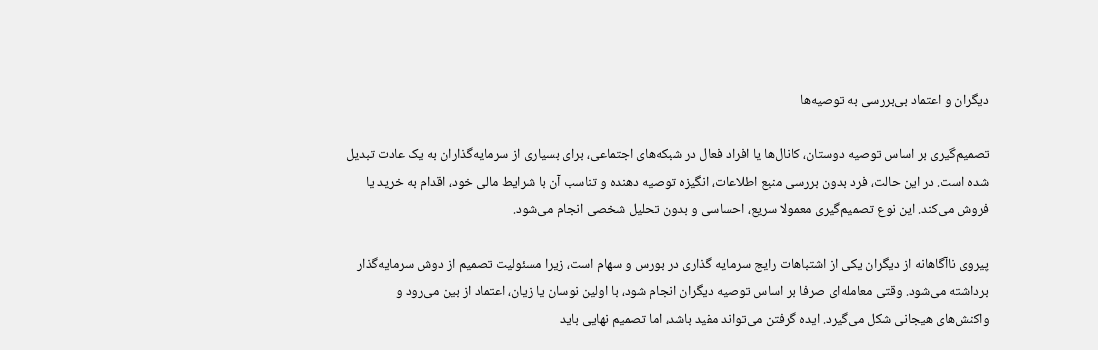دیگران و اعتماد بی‌بررسی به توصیه‌ها

تصمیم‌گیری بر اساس توصیه دوستان، کانال‌ها یا افراد فعال در شبکه‌های اجتماعی، برای بسیاری از سرمایه‌گذاران به یک عادت تبدیل شده است. در این حالت، فرد بدون بررسی منبع اطلاعات، انگیزه توصیه دهنده و تناسب آن با شرایط مالی خود، اقدام به خرید یا فروش می‌کند. این نوع تصمیم‌گیری معمولا سریع، احساسی و بدون تحلیل شخصی انجام می‌شود.

پیروی ناآگاهانه از دیگران یکی از اشتباهات رایج سرمایه گذاری در بورس و سهام است، زیرا مسئولیت تصمیم از دوش سرمایه‌گذار برداشته می‌شود. وقتی معامله‌ای صرفا بر اساس توصیه دیگران انجام شود، با اولین نوسان یا زیان، اعتماد از بین می‌رود و واکنش‌های هیجانی شکل می‌گیرد. ایده گرفتن می‌تواند مفید باشد، اما تصمیم نهایی باید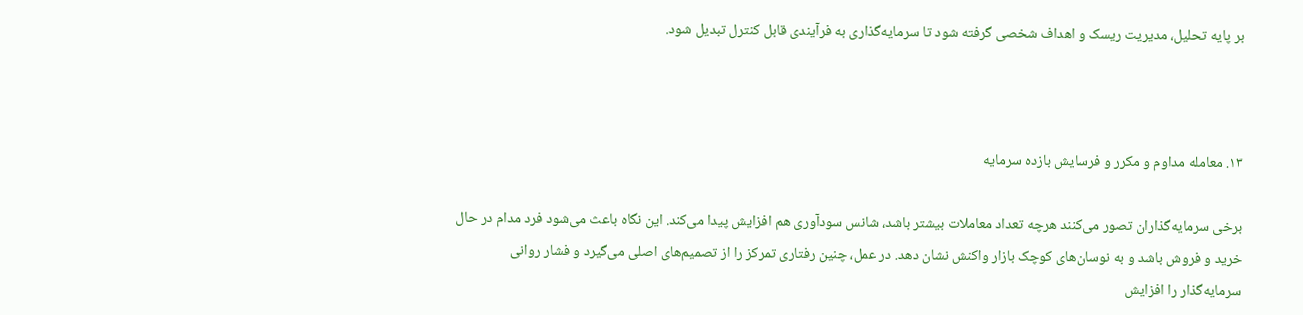بر پایه تحلیل، مدیریت ریسک و اهداف شخصی گرفته شود تا سرمایه‌گذاری به فرآیندی قابل کنترل تبدیل شود.



۱۳. معامله مداوم و مکرر و فرسایش بازده سرمایه

برخی سرمایه‌گذاران تصور می‌کنند هرچه تعداد معاملات بیشتر باشد، شانس سودآوری هم افزایش پیدا می‌کند. این نگاه باعث می‌شود فرد مدام در حال خرید و فروش باشد و به نوسان‌های کوچک بازار واکنش نشان دهد. در عمل، چنین رفتاری تمرکز را از تصمیم‌های اصلی می‌گیرد و فشار روانی سرمایه‌گذار را افزایش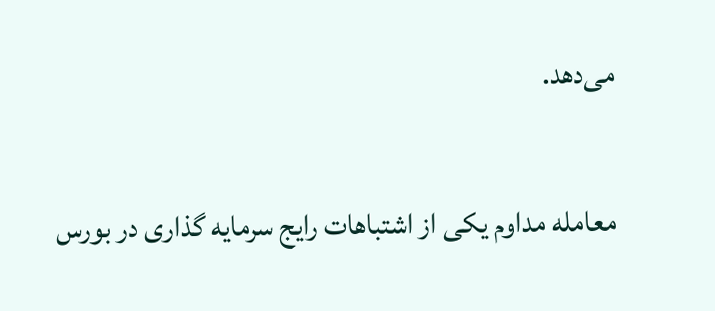می‌دهد.

معامله مداوم یکی از اشتباهات رایج سرمایه گذاری در بورس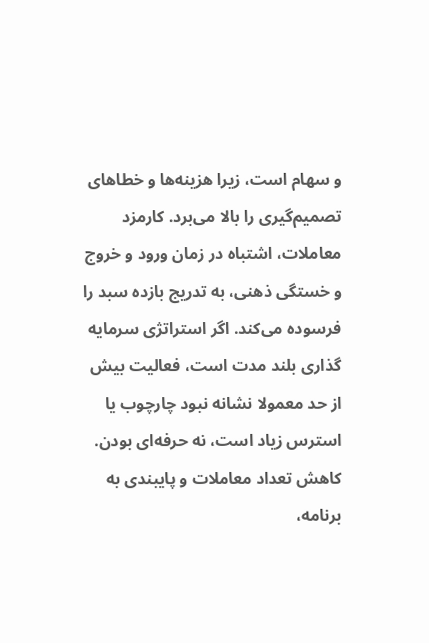و سهام است، زیرا هزینه‌ها و خطاهای تصمیم‌گیری را بالا می‌برد. کارمزد معاملات، اشتباه در زمان ورود و خروج و خستگی ذهنی، به تدریج بازده سبد را فرسوده می‌کند. اگر استراتژی سرمایه گذاری بلند مدت است، فعالیت بیش از حد معمولا نشانه نبود چارچوب یا استرس زیاد است، نه حرفه‌ای بودن. کاهش تعداد معاملات و پایبندی به برنامه،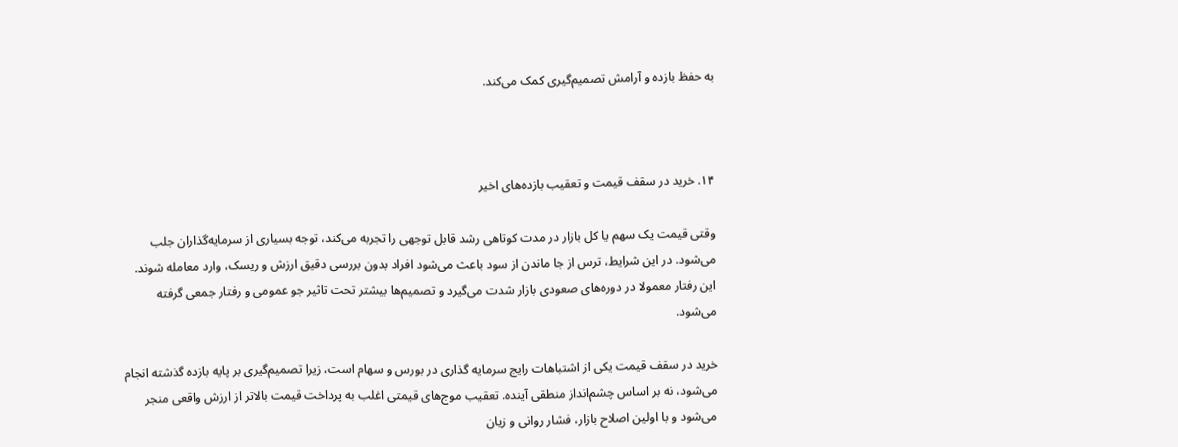به حفظ بازده و آرامش تصمیم‌گیری کمک می‌کند.



۱۴. خرید در سقف قیمت و تعقیب بازده‌های اخیر

وقتی قیمت یک سهم یا کل بازار در مدت کوتاهی رشد قابل توجهی را تجربه می‌کند، توجه بسیاری از سرمایه‌گذاران جلب می‌شود. در این شرایط، ترس از جا ماندن از سود باعث می‌شود افراد بدون بررسی دقیق ارزش و ریسک، وارد معامله شوند. این رفتار معمولا در دوره‌های صعودی بازار شدت می‌گیرد و تصمیم‌ها بیشتر تحت تاثیر جو عمومی و رفتار جمعی گرفته می‌شود.

خرید در سقف قیمت یکی از اشتباهات رایج سرمایه گذاری در بورس و سهام است، زیرا تصمیم‌گیری بر پایه بازده گذشته انجام می‌شود، نه بر اساس چشم‌انداز منطقی آینده. تعقیب موج‌های قیمتی اغلب به پرداخت قیمت بالاتر از ارزش واقعی منجر می‌شود و با اولین اصلاح بازار، فشار روانی و زیان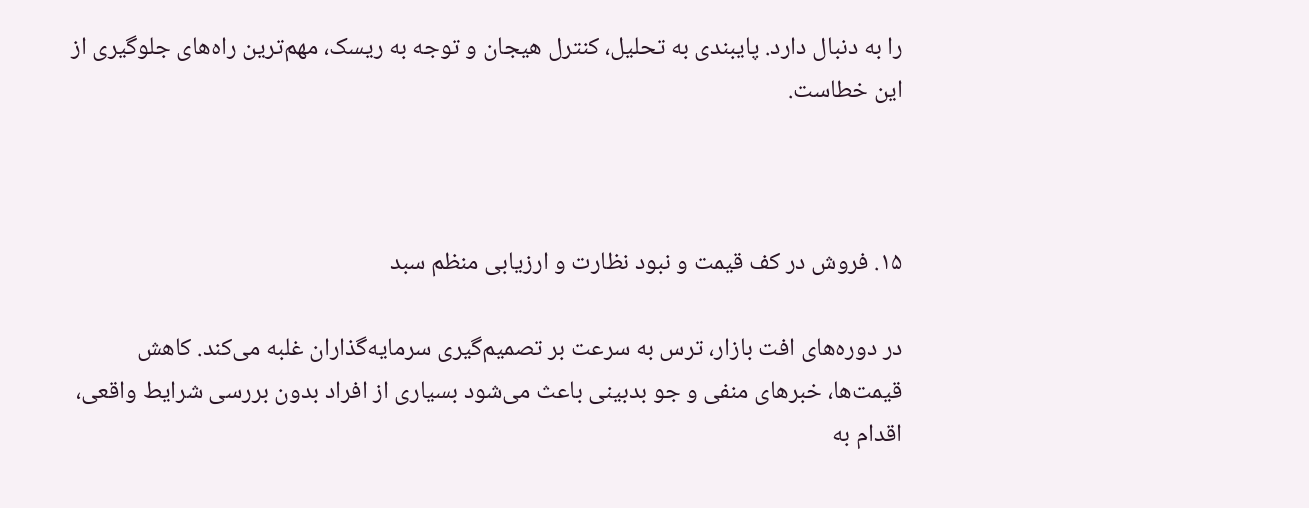را به دنبال دارد. پایبندی به تحلیل، کنترل هیجان و توجه به ریسک، مهم‌ترین راه‌های جلوگیری از این خطاست.



۱۵. فروش در کف قیمت و نبود نظارت و ارزیابی منظم سبد

در دوره‌های افت بازار، ترس به سرعت بر تصمیم‌گیری سرمایه‌گذاران غلبه می‌کند. کاهش قیمت‌ها، خبرهای منفی و جو بدبینی باعث می‌شود بسیاری از افراد بدون بررسی شرایط واقعی، اقدام به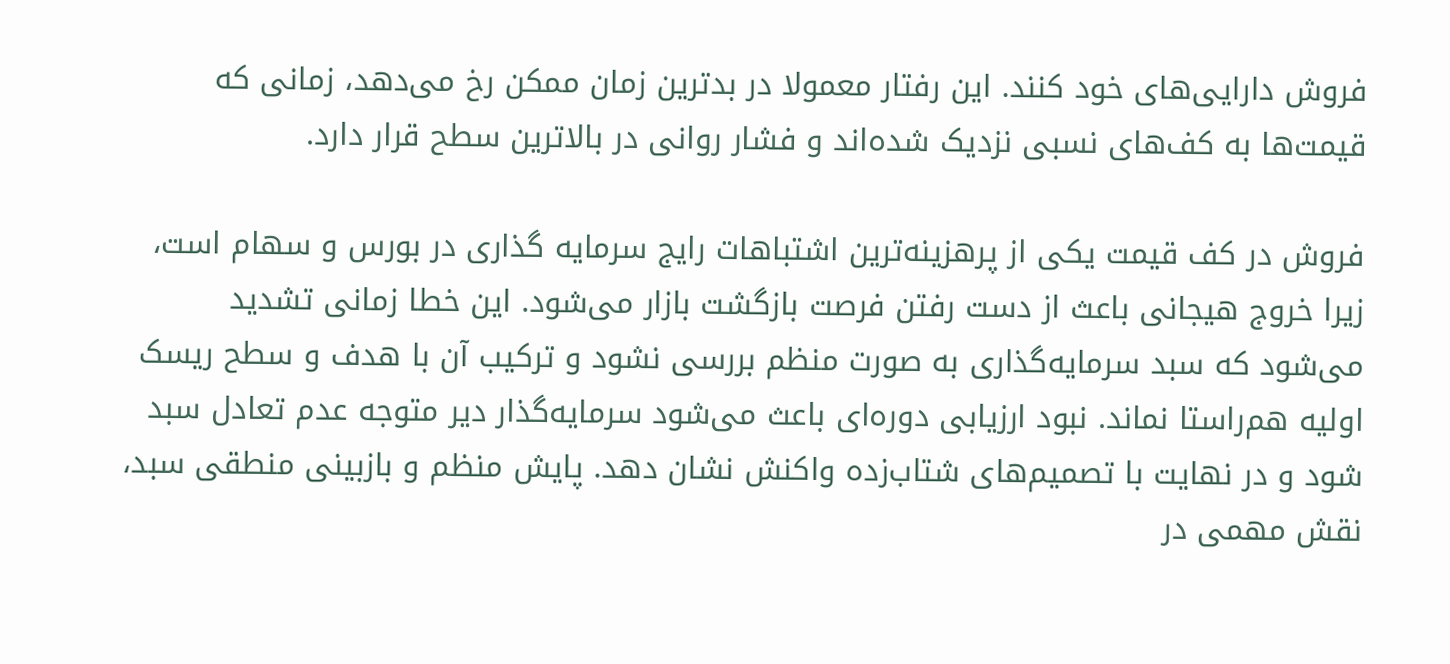فروش دارایی‌های خود کنند. این رفتار معمولا در بدترین زمان ممکن رخ می‌دهد، زمانی که قیمت‌ها به کف‌های نسبی نزدیک شده‌اند و فشار روانی در بالاترین سطح قرار دارد.

فروش در کف قیمت یکی از پرهزینه‌ترین اشتباهات رایج سرمایه گذاری در بورس و سهام است، زیرا خروج هیجانی باعث از دست رفتن فرصت بازگشت بازار می‌شود. این خطا زمانی تشدید می‌شود که سبد سرمایه‌گذاری به صورت منظم بررسی نشود و ترکیب آن با هدف و سطح ریسک اولیه هم‌راستا نماند. نبود ارزیابی دوره‌ای باعث می‌شود سرمایه‌گذار دیر متوجه عدم تعادل سبد شود و در نهایت با تصمیم‌های شتاب‌زده واکنش نشان دهد. پایش منظم و بازبینی منطقی سبد، نقش مهمی در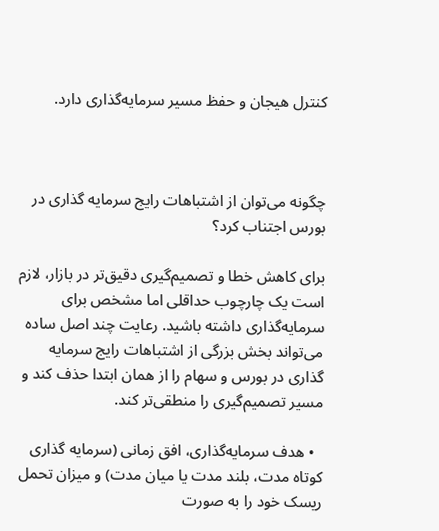کنترل هیجان و حفظ مسیر سرمایه‌گذاری دارد.



چگونه می‌توان از اشتباهات رایج سرمایه گذاری در بورس اجتناب کرد؟

برای کاهش خطا و تصمیم‌گیری دقیق‌تر در بازار، لازم است یک چارچوب حداقلی اما مشخص برای سرمایه‌گذاری داشته باشید. رعایت چند اصل ساده می‌تواند بخش بزرگی از اشتباهات رایج سرمایه گذاری در بورس و سهام را از همان ابتدا حذف کند و مسیر تصمیم‌گیری را منطقی‌تر کند.

  • هدف سرمایه‌گذاری، افق زمانی (سرمایه گذاری کوتاه مدت، بلند مدت یا میان مدت) و میزان تحمل ریسک خود را به صورت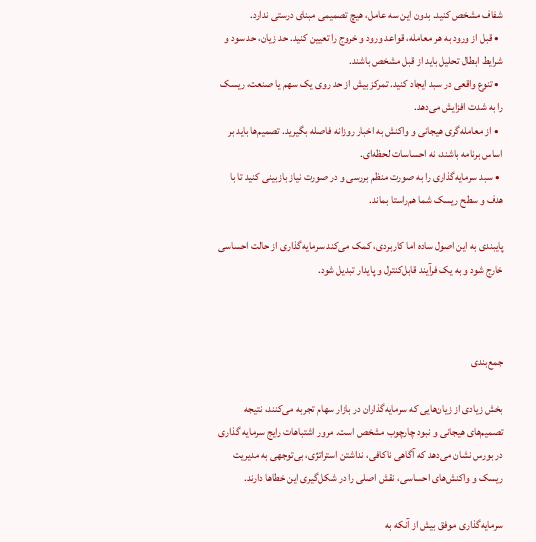شفاف مشخص کنید. بدون این سه عامل، هیچ تصمیمی مبنای درستی ندارد.
  • قبل از ورود به هر معامله، قواعد ورود و خروج را تعیین کنید. حد زیان، حد سود و شرایط ابطال تحلیل باید از قبل مشخص باشند.
  • تنوع واقعی در سبد ایجاد کنید. تمرکز بیش از حد روی یک سهم یا صنعت، ریسک را به شدت افزایش می‌دهد.
  • از معامله‌گری هیجانی و واکنش به اخبار روزانه فاصله بگیرید. تصمیم‌ها باید بر اساس برنامه باشند، نه احساسات لحظه‌ای.
  • سبد سرمایه‌گذاری را به صورت منظم بررسی و در صورت نیاز بازبینی کنید تا با هدف و سطح ریسک شما هم‌راستا بماند.

پایبندی به این اصول ساده اما کاربردی، کمک می‌کند سرمایه‌گذاری از حالت احساسی خارج شود و به یک فرآیند قابل‌کنترل و پایدار تبدیل شود.



جمع‌بندی

بخش زیادی از زیان‌هایی که سرمایه‌گذاران در بازار سهام تجربه می‌کنند، نتیجه تصمیم‌های هیجانی و نبود چارچوب مشخص است. مرور اشتباهات رایج سرمایه گذاری در بورس نشان می‌دهد که آگاهی ناکافی، نداشتن استراتژی، بی‌توجهی به مدیریت ریسک و واکنش‌های احساسی، نقش اصلی را در شکل‌گیری این خطاها دارند.

سرمایه‌گذاری موفق بیش از آنکه به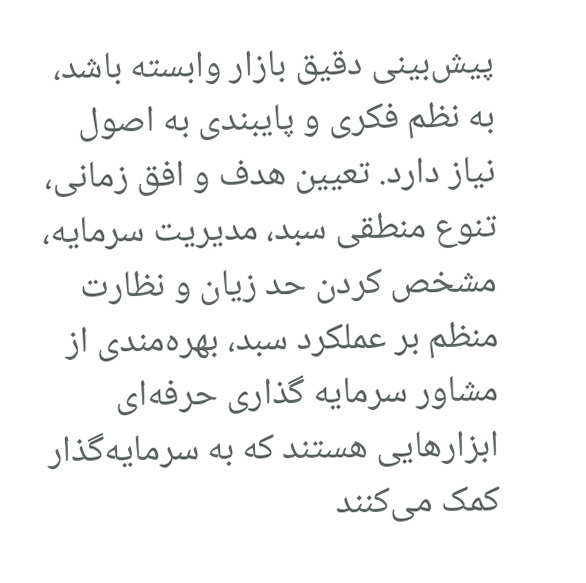پیش‌بینی دقیق بازار وابسته باشد، به نظم فکری و پایبندی به اصول نیاز دارد. تعیین هدف و افق زمانی، تنوع منطقی سبد، مدیریت سرمایه، مشخص کردن حد زیان و نظارت منظم بر عملکرد سبد، بهره‌مندی از مشاور سرمایه گذاری حرفه‌ای ابزارهایی هستند که به سرمایه‌گذار کمک می‌کنند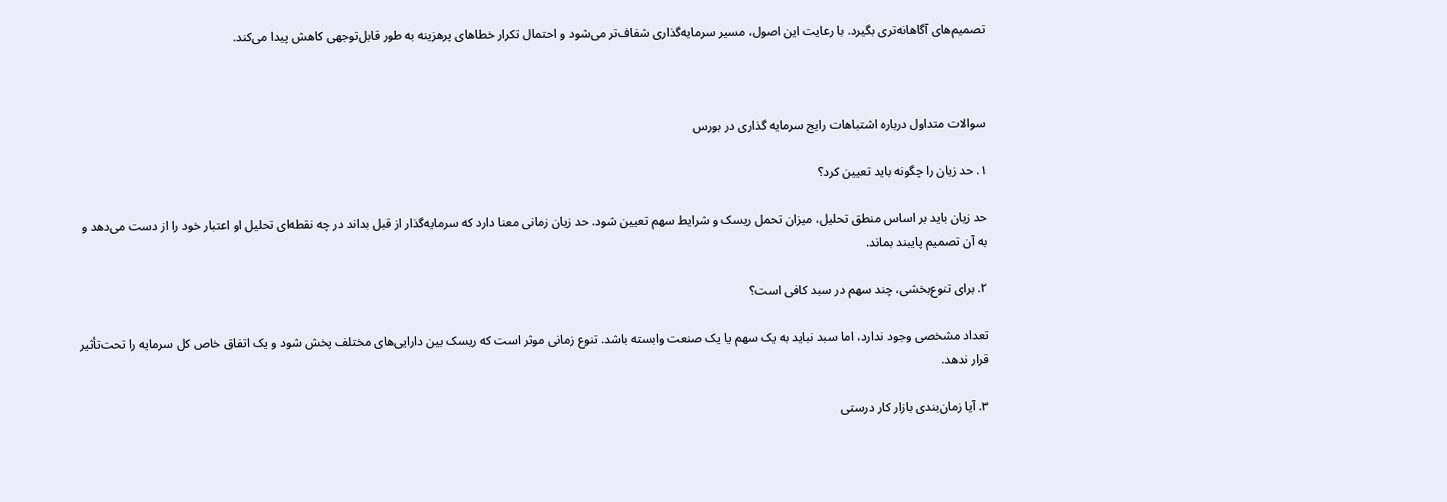تصمیم‌های آگاهانه‌تری بگیرد. با رعایت این اصول، مسیر سرمایه‌گذاری شفاف‌تر می‌شود و احتمال تکرار خطاهای پرهزینه به طور قابل‌توجهی کاهش پیدا می‌کند.



سوالات متداول درباره اشتباهات رایج سرمایه گذاری در بورس

۱. حد زیان را چگونه باید تعیین کرد؟

حد زیان باید بر اساس منطق تحلیل، میزان تحمل ریسک و شرایط سهم تعیین شود. حد زیان زمانی معنا دارد که سرمایه‌گذار از قبل بداند در چه نقطه‌ای تحلیل او اعتبار خود را از دست می‌دهد و به آن تصمیم پایبند بماند.

۲. برای تنوع‌بخشی، چند سهم در سبد کافی است؟

تعداد مشخصی وجود ندارد، اما سبد نباید به یک سهم یا یک صنعت وابسته باشد. تنوع زمانی موثر است که ریسک بین دارایی‌های مختلف پخش شود و یک اتفاق خاص کل سرمایه را تحت‌تأثیر قرار ندهد.

۳. آیا زمان‌بندی بازار کار درستی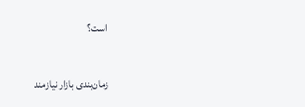است؟

زمان‌بندی بازار نیازمند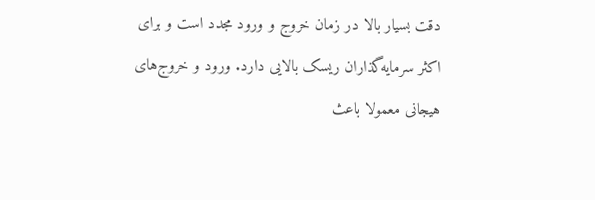دقت بسیار بالا در زمان خروج و ورود مجدد است و برای اکثر سرمایه‌گذاران ریسک بالایی دارد. ورود و خروج‌های هیجانی معمولا باعث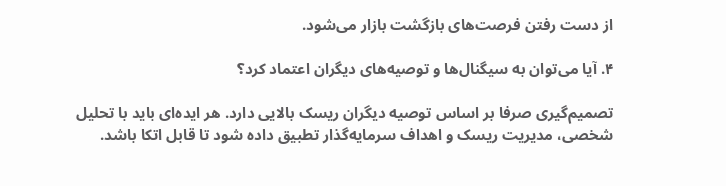از دست رفتن فرصت‌های بازگشت بازار می‌شود.

۴. آیا می‌توان به سیگنال‌ها و توصیه‌های دیگران اعتماد کرد؟

تصمیم‌گیری صرفا بر اساس توصیه دیگران ریسک بالایی دارد. هر ایده‌ای باید با تحلیل شخصی، مدیریت ریسک و اهداف سرمایه‌گذار تطبیق داده شود تا قابل اتکا باشد.